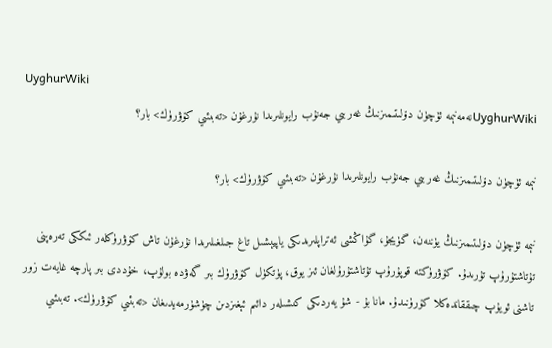UyghurWiki
UyghurWikiنەمەنېمە ئۈچۈن دۆلىتىمىزنىڭ غەربىي جەنۇب رايونلىرىدا نۇرغۇن <تەبىئىي كۆۋرۈك> بار؟

نېمە ئۈچۈن دۆلىتىمىزنىڭ غەربىي جەنۇب رايونلىرىدا نۇرغۇن <تەبىئىي كۆۋرۈك> بار؟

نېمە ئۈچۈن دۆلىتىمىزنىڭ يۈننەن، گۈيجۇ، گۇاڭشى ئەتراپلىرىدىكى ياپيېشىل تاغ جىلغىلىرىدا نۇرغۇن تاش كۆۋرۈكلەر ئىككى تەرەپنى تۇتاشتۇرۇپ تۇرىدۇ. كۆۋرۈكتە قوپۇرۇپ تۇتاشتۇرۇلغان ئىز يوق، پۈتكۈل كۆۋرۈك بىر گەۋدە بولۇپ، خۇددى بىر پارچە غايەت زور تاشنى ئويۇپ چىققاندەكلا كۆرۈنىدۇ. مانا بۇ - شۇ يەردىكى كىشىلەر دائىم ئېغىزدىن چۈشۈرمەيدىغان <تەبئىي كۆۋرۈك>. تەبىئىي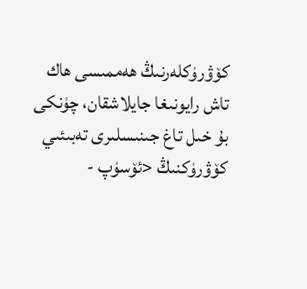كۆۋرۈكلەرنىڭ ھەممىسى ھاك تاش رايونىغا جايلاشقان، چۈنكى بۇ خىل تاغ جىنىسلىرى تەبىئىي كۆۋرۈكنىڭ <ئۆسۈپ -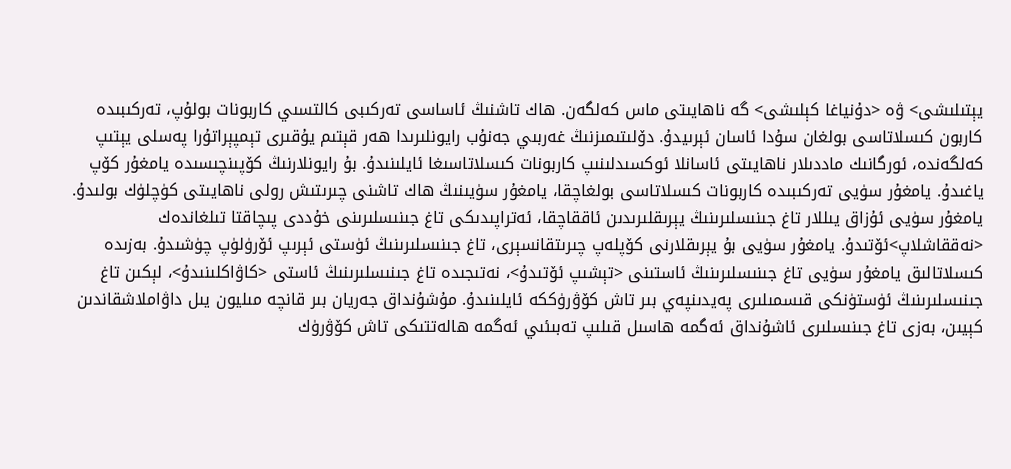يېتىلىشى> ۋە <دۇنياغا كېلىشى> گە ناھايىتى ماس كەلگەن. ھاك تاشنىڭ ئاساسى تەركىبى كالتسىي كاربونات بولۇپ، تەركىبىدە كاربون كىسلاتاسى بولغان سۇدا ئاسان ئېرىيدۇ. دۆلىتىمىزنىڭ غەربىي جەنۇب رايونلىرىدا ھەر قېتىم يۇقىرى تېمپېراتۇرا پەسلى يېتىپ كەلگەندە، ئورگانىك ماددىلار ناھايىتى ئاسانلا ئوكسىدلىنىپ كاربونات كىسلاتاسىغا ئايلىنىدۇ. بۇ رايونلارنىڭ كۆپىنچىسىدە يامغۇر كۆپ ياغىدۇ. يامغۇر سۈيى تەركىبىدە كاربونات كىسلاتاسى بولغاچقا، يامغۇر سۈيىنىڭ ھاك تاشنى چىرىتىش رولى ناھايىتى كۈچلۈك بولىدۇ. يامغۇر سۈيى ئۇزاق يىللار تاغ جىنىسلىرىنىڭ يېرىقلىرىدىن ئاققاچقا، ئەتراپىدىكى تاغ جىنىسلىرىنى خۇددى پىچاقتا تىلغاندەك <نەققاشلاپ>ئۆتىدۇ. يامغۇر سۈيى بۇ يېرىقلارنى كۆپلەپ چىرىتقانسېرى، تاغ جىنىسلىرىنىڭ ئۈستى ئېرىپ ئۆرۈلۈپ چۈشىدۇ. بەزىدە كىسلاتالىق يامغۇر سۈيى تاغ جىنىسلىرىنىڭ ئاستىنى <تېشىپ ئۆتىدۇ>، نەتىجىدە تاغ جىنىسلىرىنىڭ ئاستى <كاۋاكلىنىدۇ>، لېكىن تاغ جىنىسلىرىنىڭ ئۈستۈنكى قىسمىلىرى پەيدىنپەي بىر تاش كۆۋرۈككە ئايلىنىدۇ. مۇشۇنداق جەريان بىر قانچە مىليون يىل داۋاملاشقاندىن كېيىن، بەزى تاغ جىنىسلىرى ئاشۇنداق ئەگمە ھاسىل قىلىپ تەبىئىي ئەگمە ھالەتتىكى تاش كۆۋرۈك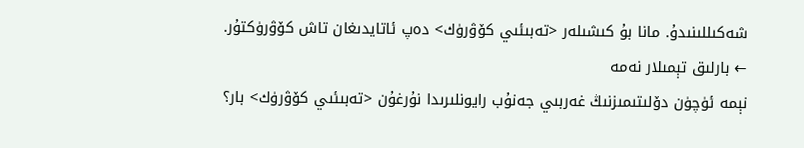شەكىللىنىدۇ. مانا بۇ كىشىلەر <تەبىئىي كۆۋرۈك> دەپ ئاتايدىغان تاش كۆۋرۈكتۇر.
← بارلىق تېمىلار نەمە
نېمە ئۈچۈن دۆلىتىمىزنىڭ غەربىي جەنۇب رايونلىرىدا نۇرغۇن <تەبىئىي كۆۋرۈك> بار؟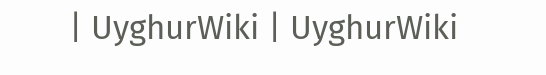| UyghurWiki | UyghurWiki